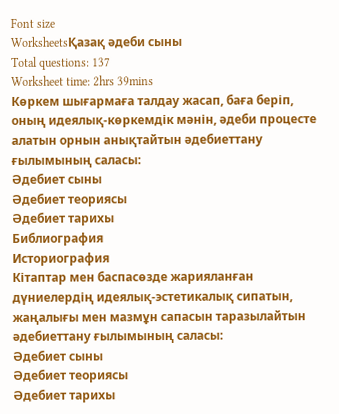Font size
WorksheetsҚазақ әдеби сыны
Total questions: 137
Worksheet time: 2hrs 39mins
Көркем шығармаға талдау жасап, баға беріп, оның идеялық-көркемдік мәнін, әдеби процесте алатын орнын анықтайтын әдебиеттану ғылымының саласы:
Әдебиет сыны
Әдебиет теориясы
Әдебиет тарихы
Библиография
Историография
Кітаптар мен баспасөзде жарияланған дүниелердің идеялық-эстетикалық сипатын, жаңалығы мен мазмұн сапасын таразылайтын әдебиеттану ғылымының саласы:
Әдебиет сыны
Әдебиет теориясы
Әдебиет тарихы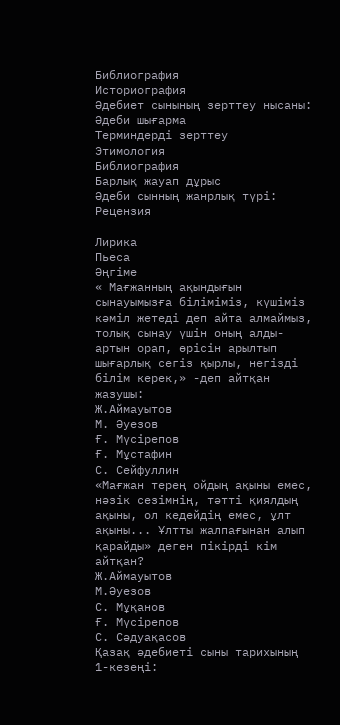Библиография
Историография
Әдебиет сынының зерттеу нысаны:
Әдеби шығарма
Терминдердi зерттеу
Этимология
Библиография
Барлық жауап дұрыс
Әдеби сынның жанрлық түрі:
Рецензия

Лирика
Пьеса
Әңгiме
« Мағжанның ақындығын сынауымызға біліміміз, күшіміз кәміл жетеді деп айта алмаймыз, толық сынау үшін оның алды- артын орап, өрісін арылтып шығарлық сегіз қырлы, негізді білім керек,» -деп айтқан жазушы:
Ж.Аймауытов
М. Әуезов
Ғ. Мүсірепов
Ғ. Мұстафин
С. Сейфуллин
«Мағжан терең ойдың ақыны емес, нәзік сезімнің, тәтті қиялдың ақыны, ол кедейдің емес, ұлт ақыны... Ұлтты жалпағынан алып қарайды» деген пікірді кім айтқан?
Ж.Аймауытов
М.Әуезов
С. Мұқанов
Ғ. Мүсірепов
С. Сәдуақасов
Қазақ әдебиеті сыны тарихының 1-кезеңі: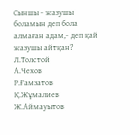Сыншы - жазушы боламын деп бола алмаған адам,- деп қай жазушы айтқан?
Л.Толстой
А.Чехов
Р.Ғамзатов
Қ.Жұмалиев
Ж.Аймауытов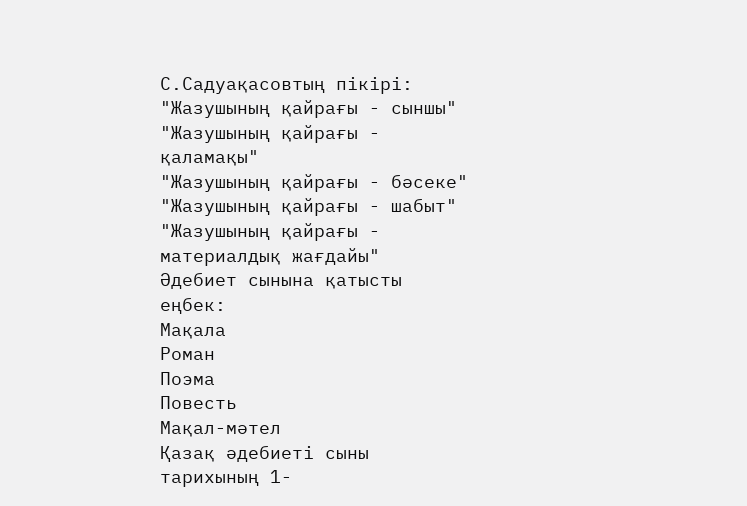С.Садуақасовтың пікірі:
"Жазушының қайрағы - сыншы"
"Жазушының қайрағы - қаламақы"
"Жазушының қайрағы - бәсеке"
"Жазушының қайрағы - шабыт"
"Жазушының қайрағы - материалдық жағдайы"
Әдебиет сынына қатысты еңбек:
Мақала
Роман
Поэма
Повесть
Мақал-мәтел
Қазақ әдебиеті сыны тарихының 1-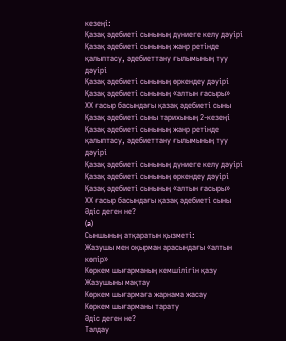кезеңі:
Қазақ әдебиеті сынының дүниеге келу дәуірі
Қазақ әдебиеті сынының жанр ретінде қалыптасу, әдебиеттану ғылымының туу дәуірі
Қазақ әдебиеті сынының өркендеу дәуірі
Қазақ әдебиеті сынының «алтын ғасыры»
ХХ ғасыр басындағы қазақ әдебиеті сыны
Қазақ әдебиеті сыны тарихының 2-кезеңі
Қазақ әдебиеті сынының жанр ретінде қалыптасу, әдебиеттану ғылымының туу дәуірі
Қазақ әдебиеті сынының дүниеге келу дәуірі
Қазақ әдебиеті сынының өркендеу дәуірі
Қазақ әдебиеті сынының «алтын ғасыры»
ХХ ғасыр басындағы қазақ әдебиеті сыны
Әдiс деген не?
(a)
Сыншының атқаратын қызметі:
Жазушы мен оқырман арасындағы «алтын көпір»
Көркем шығарманың кемшілігін қазу
Жазушыны мақтау
Көркем шығармаға жарнама жасау
Көркем шығарманы тарату
Әдiс деген не?
Талдау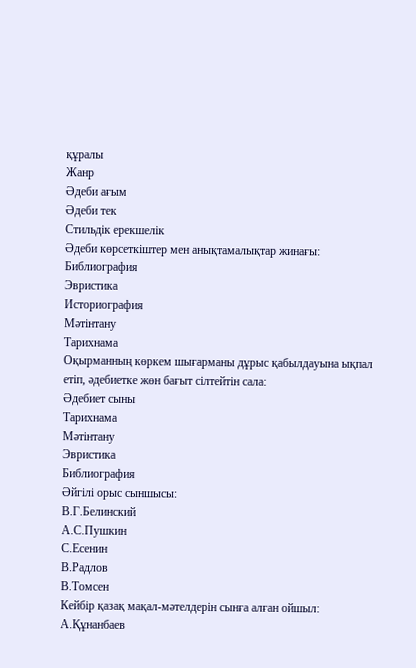құралы
Жанр
Әдеби ағым
Әдеби тек
Стильдiк ерекшелiк
Әдеби көрсеткіштер мен анықтамалықтар жинағы:
Библиография
Эвристика
Историография
Мәтiнтану
Тарихнама
Оқырманның көркем шығарманы дұрыс қабылдауына ықпал етіп, әдебиетке жөн бағыт сілтейтін сала:
Әдебиет сыны
Тарихнама
Мәтiнтану
Эвристика
Библиография
Әйгілі орыс сыншысы:
В.Г.Белинский
А.С.Пушкин
С.Есенин
В.Радлов
В.Томсен
Кейбір қазақ мақал-мәтелдерiн сынға алған ойшыл:
А.Құнанбаев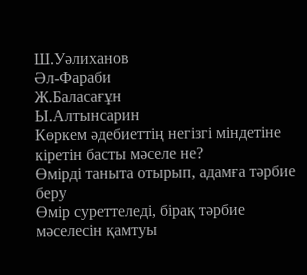Ш.Уәлиханов
Әл-Фараби
Ж.Баласағұн
Ы.Алтынсарин
Көркем әдебиеттің негізгі міндетіне кіретін басты мәселе не?
Өмірді таныта отырып, адамға тәрбие беру
Өмір суреттеледі, бірақ тәрбие мәселесін қамтуы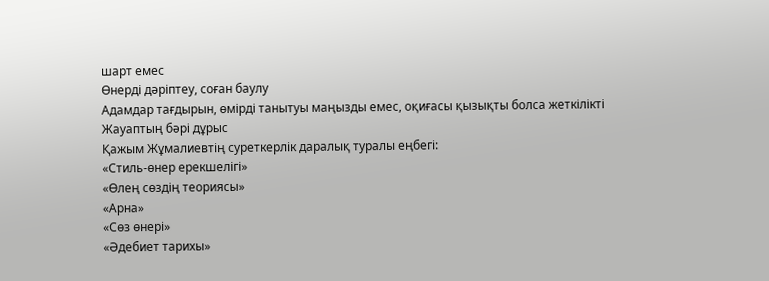шарт емес
Өнерді дәріптеу, соған баулу
Адамдар тағдырын, өмірді танытуы маңызды емес, оқиғасы қызықты болса жеткілікті
Жауаптың бәрі дұрыс
Қажым Жұмалиевтің суреткерлік даралық туралы еңбегі:
«Стиль-өнер ерекшелігі»
«Өлең сөздің теориясы»
«Арна»
«Сөз өнері»
«Әдебиет тарихы»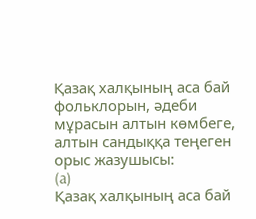Қазақ халқының аса бай фольклорын, әдеби мұрасын алтын көмбеге, алтын сандыққа теңеген орыс жазушысы:
(a)
Қазақ халқының аса бай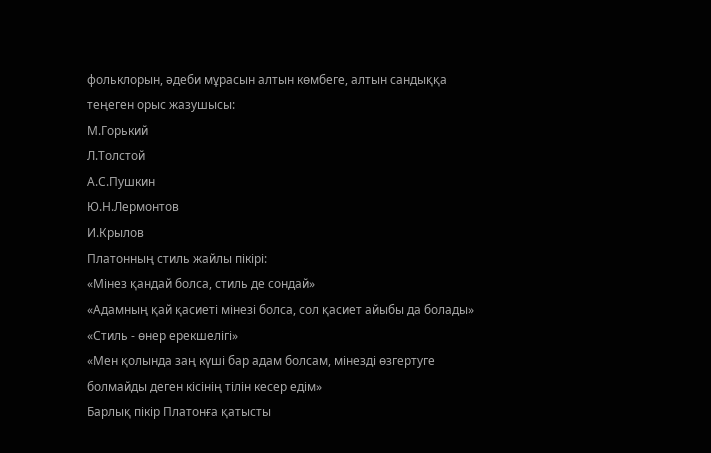фольклорын, әдеби мұрасын алтын көмбеге, алтын сандыққа теңеген орыс жазушысы:
М.Горький
Л.Толстой
А.С.Пушкин
Ю.Н.Лермонтов
И.Крылов
Платонның стиль жайлы пікірі:
«Мінез қандай болса, стиль де сондай»
«Адамның қай қасиеті мінезі болса, сол қасиет айыбы да болады»
«Стиль - өнер ерекшелігі»
«Мен қолында заң күші бар адам болсам, мінезді өзгертуге болмайды деген кісінің тілін кесер едім»
Барлық пікір Платонға қатысты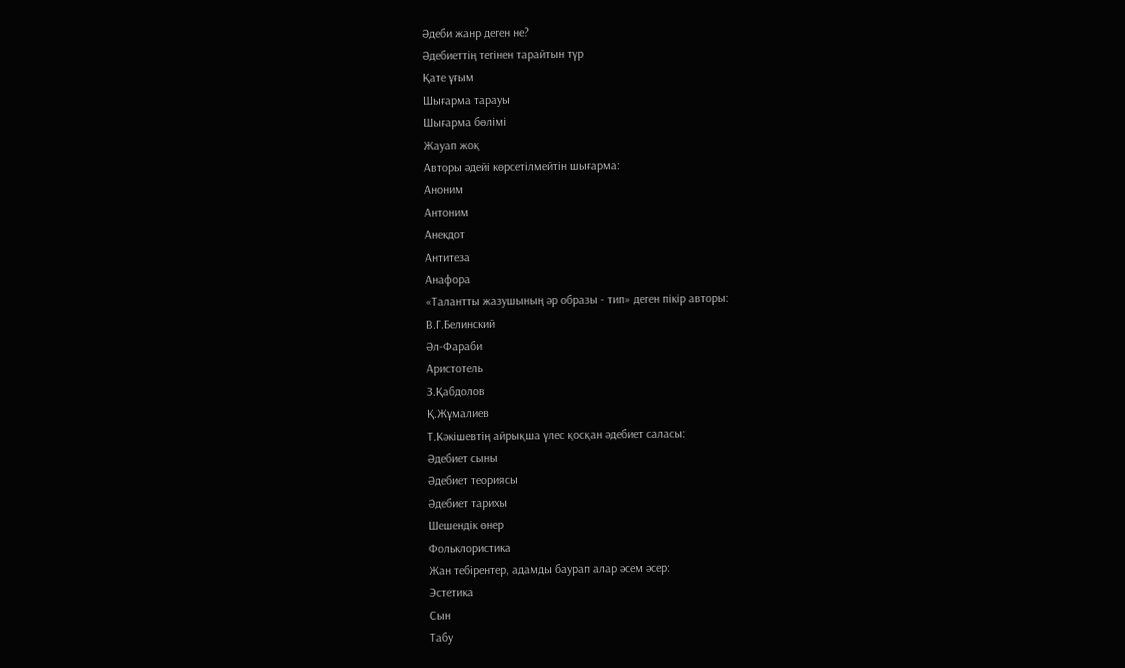Әдеби жанр деген не?
Әдебиеттің тегінен тарайтын түр
Қате ұғым
Шығарма тарауы
Шығарма бөлімі
Жауап жоқ
Авторы әдейі көрсетілмейтін шығарма:
Аноним
Антоним
Анекдот
Антитеза
Анафора
«Талантты жазушының әр образы - тип» деген пікір авторы:
В.Г.Белинский
Әл-Фараби
Аристотель
З.Қабдолов
Қ.Жұмалиев
Т.Кәкішевтің айрықша үлес қосқан әдебиет саласы:
Әдебиет сыны
Әдебиет теориясы
Әдебиет тарихы
Шешендік өнер
Фольклористика
Жан тебірентер, адамды баурап алар әсем әсер:
Эстетика
Сын
Табу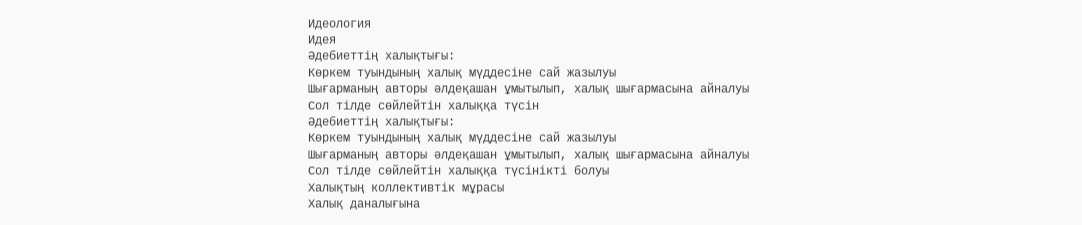Идеология
Идея
Әдебиеттің халықтығы:
Көркем туындының халық мүддесіне сай жазылуы
Шығарманың авторы әлдеқашан ұмытылып, халық шығармасына айналуы
Сол тілде сөйлейтін халыққа түсін
Әдебиеттің халықтығы:
Көркем туындының халық мүддесіне сай жазылуы
Шығарманың авторы әлдеқашан ұмытылып, халық шығармасына айналуы
Сол тілде сөйлейтін халыққа түсінікті болуы
Халықтың коллективтік мұрасы
Халық даналығына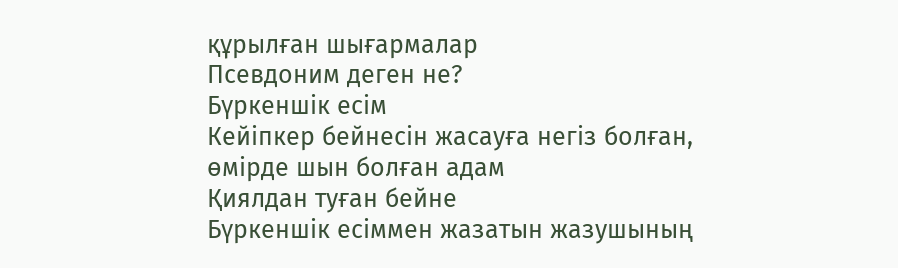құрылған шығармалар
Псевдоним деген не?
Бүркеншік есім
Кейіпкер бейнесін жасауға негіз болған, өмірде шын болған адам
Қиялдан туған бейне
Бүркеншік есіммен жазатын жазушының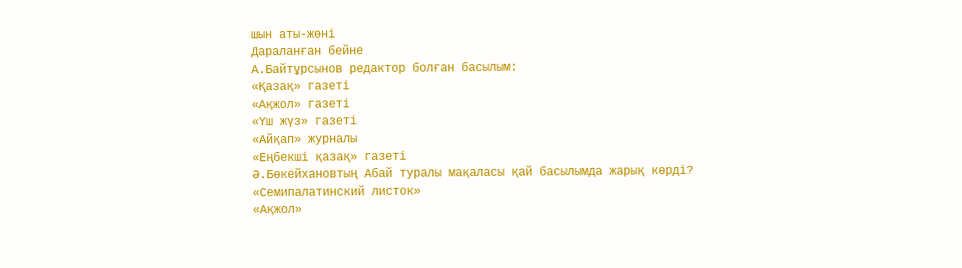шын аты-жөні
Дараланған бейне
А.Байтұрсынов редактор болған басылым:
«Қазақ» газеті
«Ақжол» газеті
«Үш жүз» газеті
«Айқап» журналы
«Еңбекшi қазақ» газеті
Ә.Бөкейхановтың Абай туралы мақаласы қай басылымда жарық көрдi?
«Семипалатинский листок»
«Ақжол»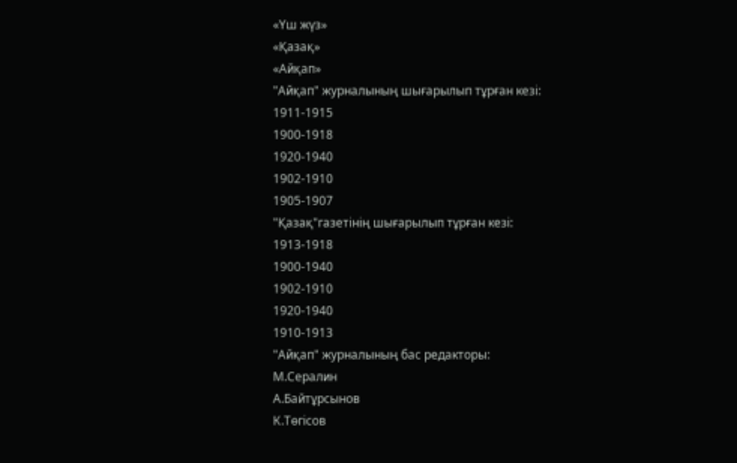«Үш жүз»
«Қазақ»
«Айқап»
"Айқап" журналының шығарылып тұрған кезi:
1911-1915
1900-1918
1920-1940
1902-1910
1905-1907
"Қазақ"газетiнiң шығарылып тұрған кезi:
1913-1918
1900-1940
1902-1910
1920-1940
1910-1913
"Айқап" журналының бас редакторы:
М.Сералин
А.Байтұрсынов
К.Төгiсов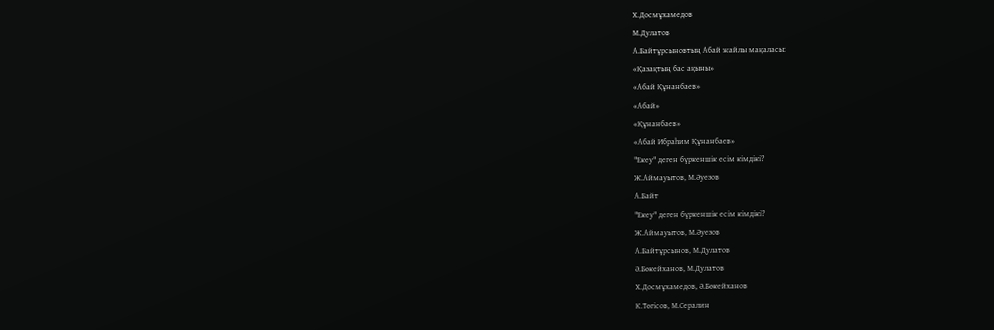Х.Досмұхамедов
М.Дулатов
А.Байтұрсыновтың Абай жайлы мақаласы:
«Қазақтың бас ақыны»
«Абай Құнанбаев»
«Абай»
«Құнанбаев»
«Абай Ибраһим Құнанбаев»
"Екеу" деген бүркеншік есiм кiмдiкi?
Ж.Аймауытов, М.Әуезов
А.Байт
"Екеу" деген бүркеншік есiм кiмдiкi?
Ж.Аймауытов, М.Әуезов
А.Байтұрсынов, М.Дулатов
Ә.Бөкейханов, М.Дулатов
Х.Досмұхамедов, Ә.Бөкейханов
К.Төгiсов, М.Сералин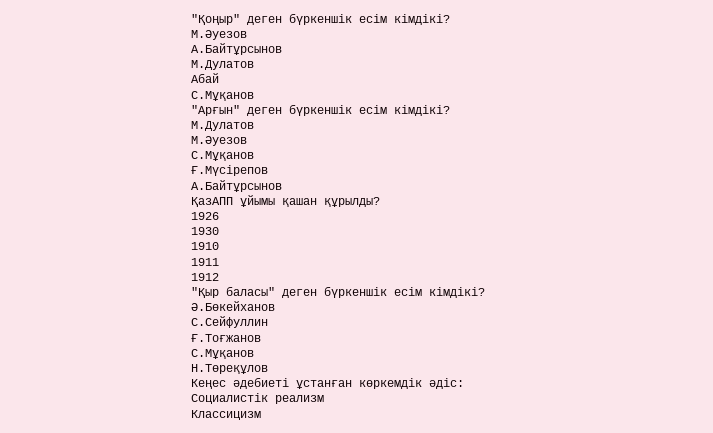"Қоңыр" деген бүркеншiк есiм кiмдiкi?
М.Әуезов
А.Байтұрсынов
М.Дулатов
Абай
С.Мұқанов
"Арғын" деген бүркеншiк есiм кiмдiкi?
М.Дулатов
М.Әуезов
С.Мұқанов
Ғ.Мүсiрепов
А.Байтұрсынов
ҚазАПП ұйымы қашан құрылды?
1926
1930
1910
1911
1912
"Қыр баласы" деген бүркеншiк есiм кiмдiкi?
Ә.Бөкейханов
С.Сейфуллин
Ғ.Тоғжанов
С.Мұқанов
Н.Төреқұлов
Кеңес әдебиетi ұстанған көркемдік әдiс:
Социалистiк реализм
Классицизм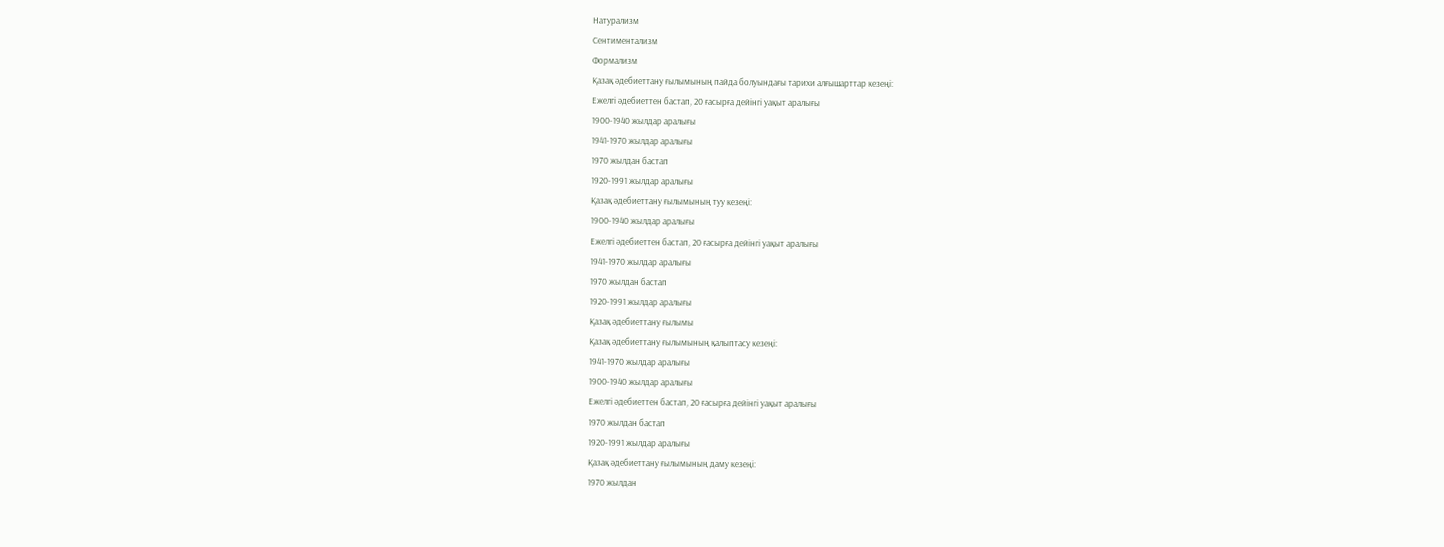Натурализм
Сентиментализм
Формализм
Қазақ әдебиеттану ғылымының пайда болуындағы тарихи алғышарттар кезеңі:
Ежелгі әдебиеттен бастап, 20 ғасырға дейінгі уақыт аралығы
1900-1940 жылдар аралығы
1941-1970 жылдар аралығы
1970 жылдан бастап
1920-1991 жылдар аралығы
Қазақ әдебиеттану ғылымының туу кезеңі:
1900-1940 жылдар аралығы
Ежелгі әдебиеттен бастап, 20 ғасырға дейінгі уақыт аралығы
1941-1970 жылдар аралығы
1970 жылдан бастап
1920-1991 жылдар аралығы
Қазақ әдебиеттану ғылымы
Қазақ әдебиеттану ғылымының қалыптасу кезеңі:
1941-1970 жылдар аралығы
1900-1940 жылдар аралығы
Ежелгі әдебиеттен бастап, 20 ғасырға дейінгі уақыт аралығы
1970 жылдан бастап
1920-1991 жылдар аралығы
Қазақ әдебиеттану ғылымының даму кезеңі:
1970 жылдан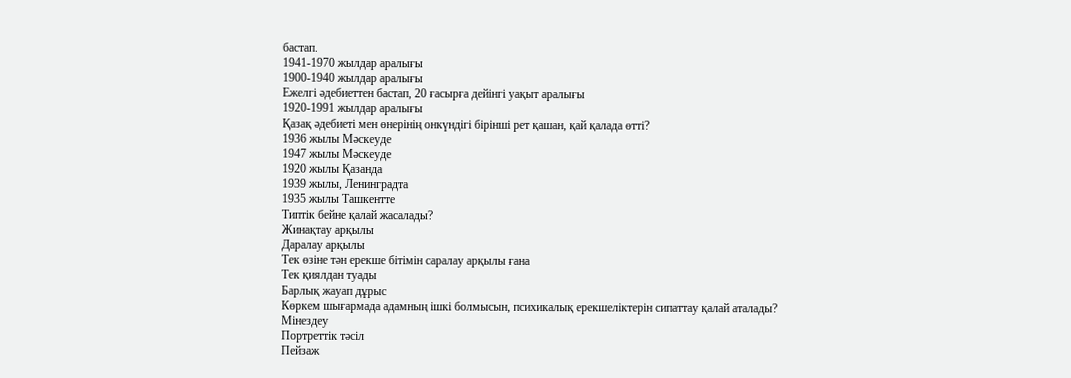бастап.
1941-1970 жылдар аралығы
1900-1940 жылдар аралығы
Ежелгі әдебиеттен бастап, 20 ғасырға дейінгі уақыт аралығы
1920-1991 жылдар аралығы
Қазақ әдебиеті мен өнерінің онкүндігі бірінші рет қашан, қай қалада өтті?
1936 жылы Мәскеуде
1947 жылы Мәскеуде
1920 жылы Қазанда
1939 жылы, Ленинградта
1935 жылы Ташкентте
Типтік бейне қалай жасалады?
Жинақтау арқылы
Даралау арқылы
Тек өзіне тән ерекше бітімін саралау арқылы ғана
Тек қиялдан туады
Барлық жауап дұрыс
Көркем шығармада адамның ішкі болмысын, психикалық ерекшеліктерін сипаттау қалай аталады?
Мінездеу
Портреттік тәсіл
Пейзаж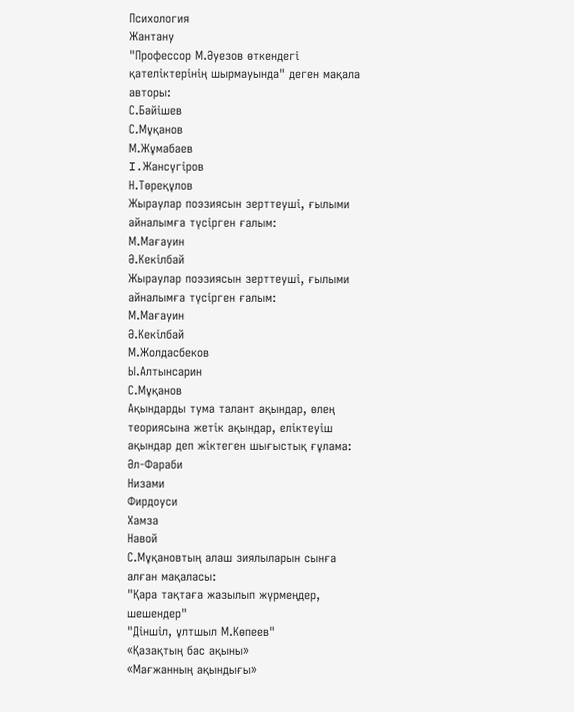Психология
Жантану
"Профессор М.Әуезов өткендегi қателiктерiнiң шырмауында" деген мақала авторы:
С.Бәйішев
С.Мұқанов
М.Жұмабаев
I.Жансүгiров
Н.Төреқұлов
Жыраулар поэзиясын зерттеушi, ғылыми айналымға түсірген ғалым:
М.Мағауин
Ә.Кекiлбай
Жыраулар поэзиясын зерттеушi, ғылыми айналымға түсірген ғалым:
М.Мағауин
Ә.Кекiлбай
М.Жолдасбеков
Ы.Алтынсарин
С.Мұқанов
Ақындарды тума талант ақындар, өлең теориясына жетік ақындар, еліктеуіш ақындар деп жіктеген шығыстық ғұлама:
Әл-Фараби
Низами
Фирдоуси
Хамза
Навой
С.Мұқановтың алаш зиялыларын сынға алған мақаласы:
"Қара тақтаға жазылып жүрмеңдер, шешендер"
"Дiншiл, ұлтшыл М.Көпеев"
«Қазақтың бас ақыны»
«Мағжанның ақындығы»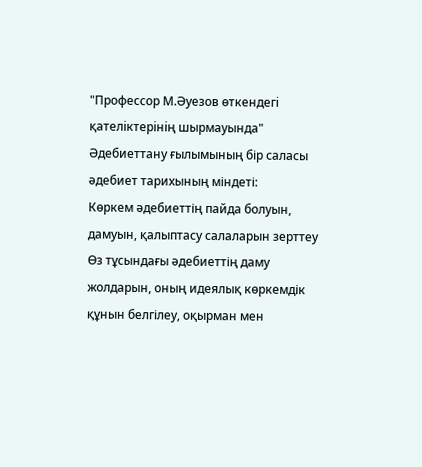"Профессор М.Әуезов өткендегi қателiктерiнiң шырмауында"
Әдебиеттану ғылымының бір саласы әдебиет тарихының міндеті:
Көркем әдебиеттің пайда болуын, дамуын, қалыптасу салаларын зерттеу
Өз тұсындағы әдебиеттің даму жолдарын, оның идеялық көркемдік құнын белгілеу, оқырман мен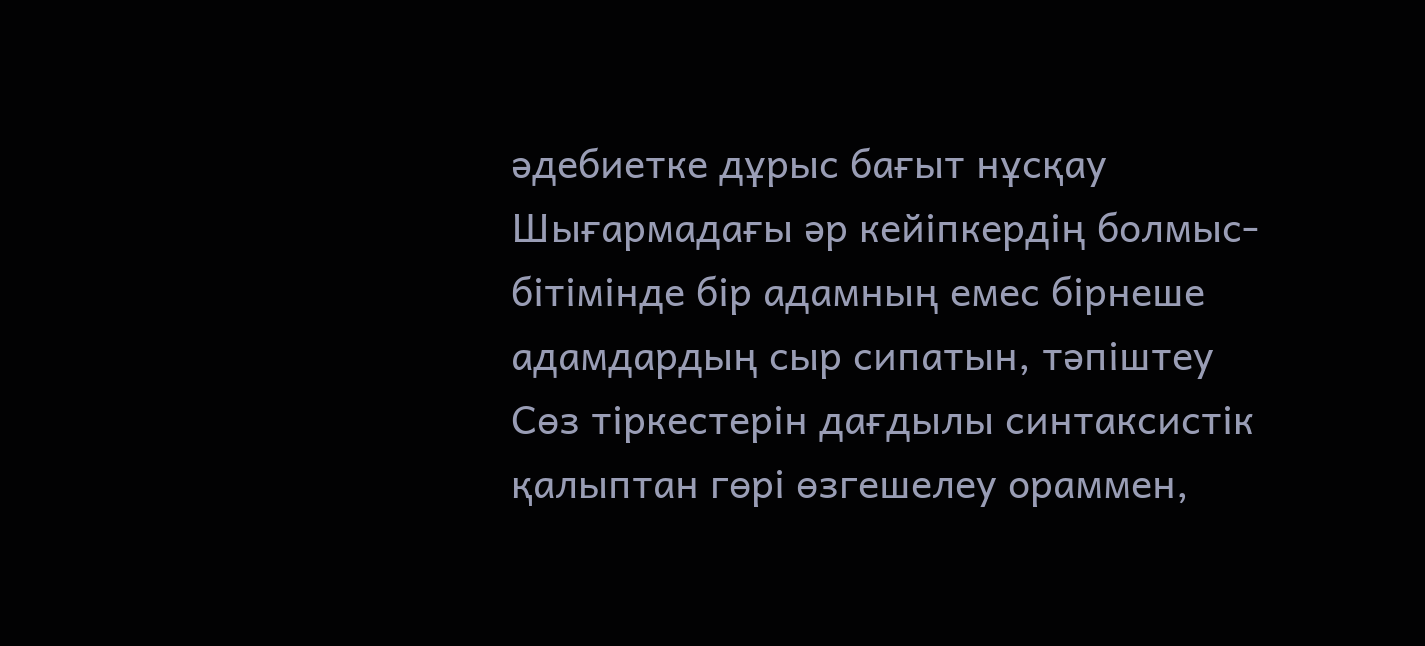әдебиетке дұрыс бағыт нұсқау
Шығармадағы әр кейіпкердің болмыс-бітімінде бір адамның емес бірнеше адамдардың сыр сипатын, тәпіштеу
Сөз тіркестерін дағдылы синтаксистік қалыптан гөрі өзгешелеу ораммен,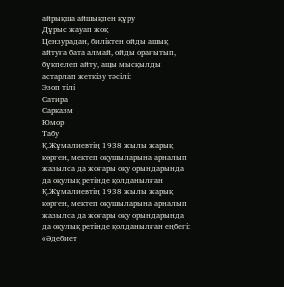айрықша айшықпен құру
Дұрыс жауап жоқ
Цензурадан, биліктен ойды ашық айтуға бата алмай, ойды орағытып, бүкпелеп айту, ащы мысқылды астарлап жеткізу тәсілі:
Эзоп тілі
Сатира
Сарказм
Юмор
Табу
Қ.Жұмалиевтің 1938 жылы жарық көрген, мектеп оқушыларына арналып жазылса да жоғары оқу орындарында да оқулық ретінде қолданылған
Қ.Жұмалиевтің 1938 жылы жарық көрген, мектеп оқушыларына арналып жазылса да жоғары оқу орындарында да оқулық ретінде қолданылған еңбегі:
«Әдебиет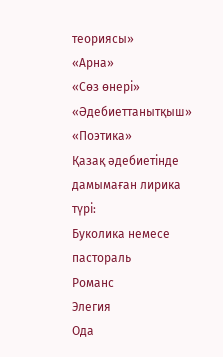теориясы»
«Арна»
«Сөз өнері»
«Әдебиеттанытқыш»
«Поэтика»
Қазақ әдебиетінде дамымаған лирика түрі:
Буколика немесе пастораль
Романс
Элегия
Ода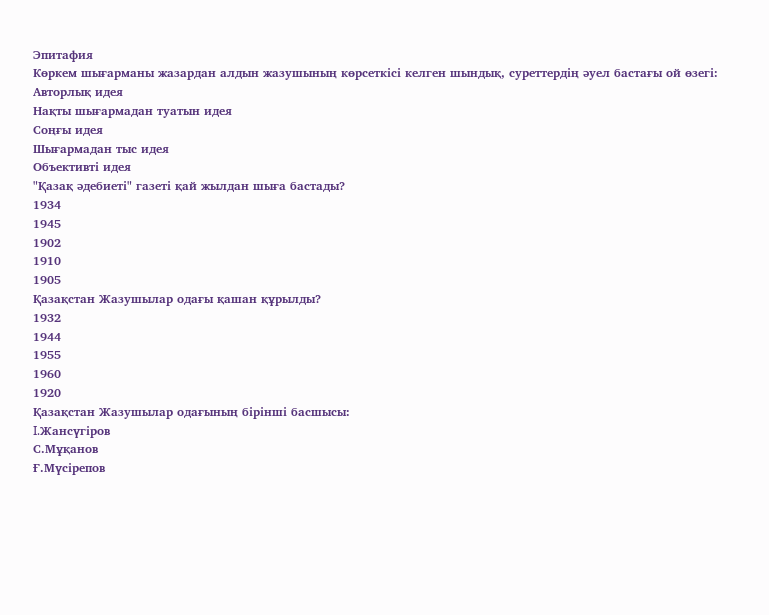Эпитафия
Көркем шығарманы жазардан алдын жазушының көрсеткісі келген шындық, суреттердің әуел бастағы ой өзегі:
Авторлық идея
Нақты шығармадан туатын идея
Соңғы идея
Шығармадан тыс идея
Объективті идея
"Қазақ әдебиетi" газетi қай жылдан шыға бастады?
1934
1945
1902
1910
1905
Қазақстан Жазушылар одағы қашан құрылды?
1932
1944
1955
1960
1920
Қазақстан Жазушылар одағының бiрiншi басшысы:
I.Жансүгiров
С.Мұқанов
Ғ.Мүсiрепов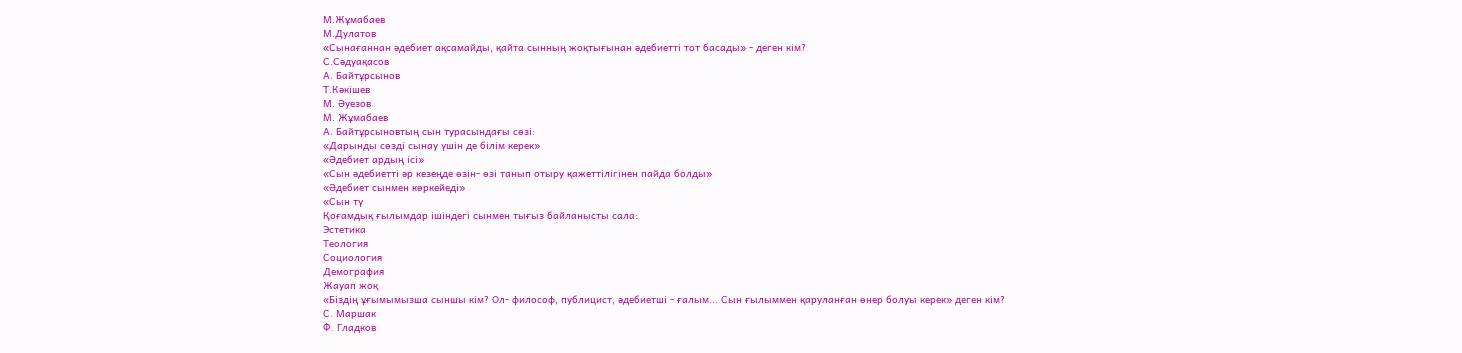М.Жұмабаев
М.Дулатов
«Сынағаннан әдебиет ақсамайды, қайта сынның жоқтығынан әдебиетті тот басады» - деген кім?
С.Сәдуақасов
А. Байтұрсынов
Т.Кәкішев
М. Әуезов
М. Жұмабаев
А. Байтұрсыновтың сын турасындағы сөзі:
«Дарынды сөзді сынау үшін де білім керек»
«Әдебиет ардың ісі»
«Сын әдебиетті әр кезеңде өзін- өзі танып отыру қажеттілігінен пайда болды»
«Әдебиет сынмен көркейеді»
«Сын тү
Қоғамдық ғылымдар ішіндегі сынмен тығыз байланысты сала:
Эстетика
Теология
Социология
Демография
Жауап жоқ
«Біздің ұғымымызша сыншы кім? Ол- философ, публицист, әдебиетші - ғалым... Сын ғылыммен қаруланған өнер болуы керек» деген кім?
С. Маршак
Ф. Гладков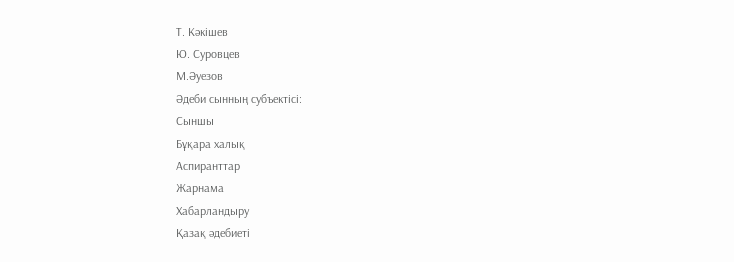Т. Кәкішев
Ю. Суровцев
М.Әуезов
Әдеби сынның субъектісі:
Сыншы
Бұқара халық
Аспиранттар
Жарнама
Хабарландыру
Қазақ әдебиеті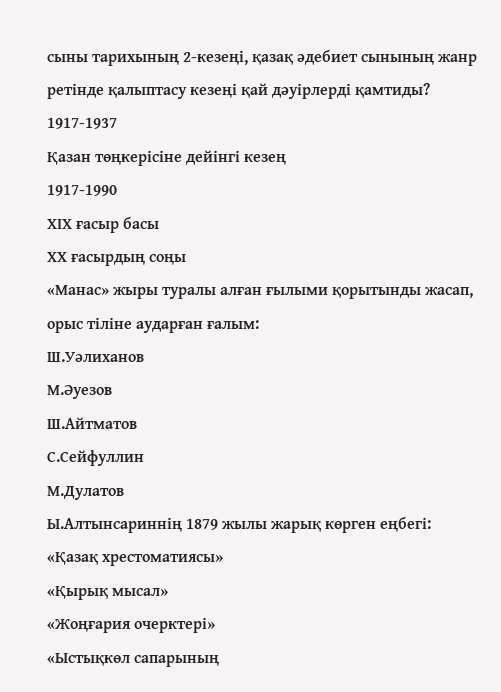сыны тарихының 2-кезеңі, қазақ әдебиет сынының жанр ретінде қалыптасу кезеңі қай дәуірлерді қамтиды?
1917-1937
Қазан төңкерісіне дейінгі кезең
1917-1990
ХІХ ғасыр басы
ХХ ғасырдың соңы
«Манас» жыры туралы алған ғылыми қорытынды жасап, орыс тіліне аударған ғалым:
Ш.Уәлиханов
М.Әуезов
Ш.Айтматов
С.Сейфуллин
М.Дулатов
Ы.Алтынсариннің 1879 жылы жарық көрген еңбегі:
«Қазақ хрестоматиясы»
«Қырық мысал»
«Жоңғария очерктері»
«Ыстықкөл сапарының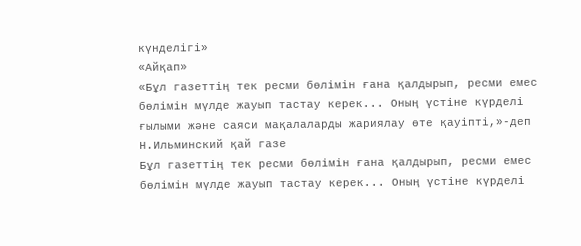күнделігі»
«Айқап»
«Бұл газеттің тек ресми бөлімін ғана қалдырып, ресми емес бөлімін мүлде жауып тастау керек... Оның үстіне күрделі ғылыми және саяси мақалаларды жариялау өте қауіпті,»-деп Н.Ильминский қай газе
Бұл газеттің тек ресми бөлімін ғана қалдырып, ресми емес бөлімін мүлде жауып тастау керек... Оның үстіне күрделі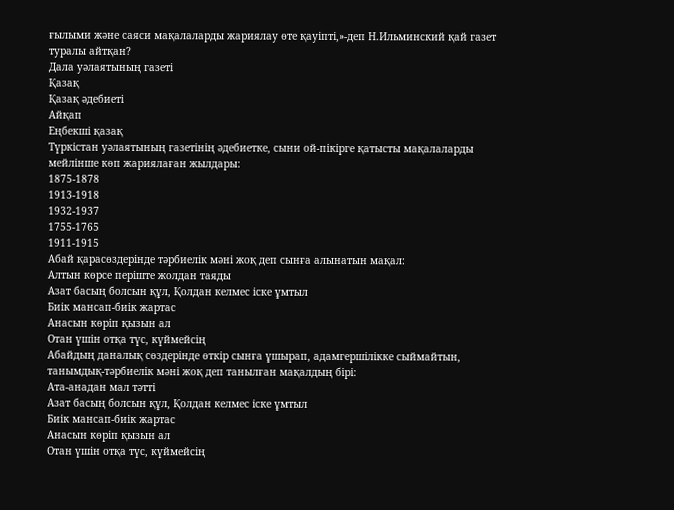ғылыми және саяси мақалаларды жариялау өте қауіпті,»-деп Н.Ильминский қай газет туралы айтқан?
Дала уәлаятының газеті
Қазақ
Қазақ әдебиеті
Айқап
Еңбекші қазақ
Түркістан уәлаятының газетінің әдебиетке, сыни ой-пікірге қатысты мақалаларды мейлінше көп жариялаған жылдары:
1875-1878
1913-1918
1932-1937
1755-1765
1911-1915
Абай қарасөздерінде тәрбиелік мәні жоқ деп сынға алынатын мақал:
Алтын көрсе періште жолдан таяды
Азат басың болсын құл, Қолдан келмес іске ұмтыл
Биік мансап-биік жартас
Анасын көріп қызын ал
Отан үшін отқа түс, күймейсің
Абайдың даналық сөздерінде өткір сынға ұшырап, адамгершілікке сыймайтын, танымдық-тәрбиелік мәні жоқ деп танылған мақалдың бірі:
Ата-анадан мал тәтті
Азат басың болсын құл, Қолдан келмес іске ұмтыл
Биік мансап-биік жартас
Анасын көріп қызын ал
Отан үшін отқа түс, күймейсің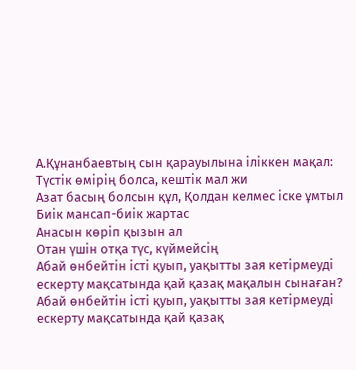А.Құнанбаевтың сын қарауылына іліккен мақал:
Түстік өмірің болса, кештік мал жи
Азат басың болсын құл, Қолдан келмес іске ұмтыл
Биік мансап-биік жартас
Анасын көріп қызын ал
Отан үшін отқа түс, күймейсің
Абай өнбейтін істі қуып, уақытты зая кетірмеуді ескерту мақсатында қай қазақ мақалын сынаған?
Абай өнбейтін істі қуып, уақытты зая кетірмеуді ескерту мақсатында қай қазақ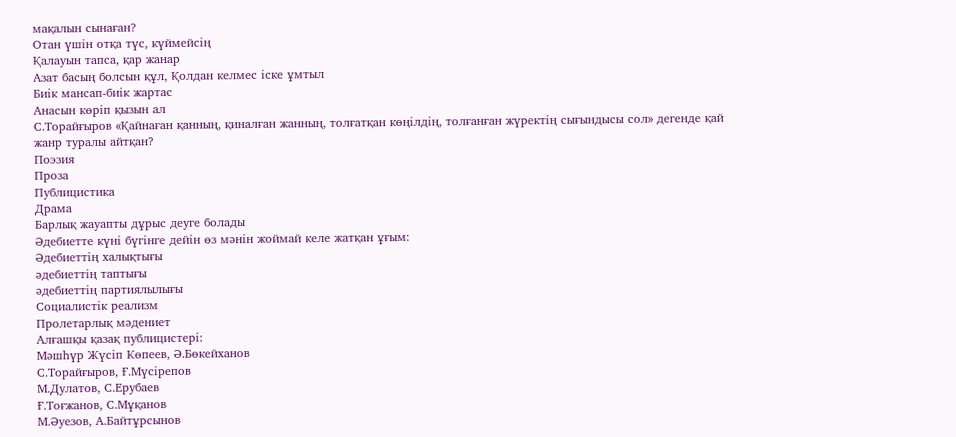мақалын сынаған?
Отан үшін отқа түс, күймейсің
Қалауын тапса, қар жанар
Азат басың болсын құл, Қолдан келмес іске ұмтыл
Биік мансап-биік жартас
Анасын көріп қызын ал
С.Торайғыров «Қайнаған қанның, қиналған жанның, толғатқан көңiлдiң, толғанған жүректiң сығындысы сол» дегенде қай жанр туралы айтқан?
Поэзия
Проза
Публицистика
Драма
Барлық жауапты дұрыс деуге болады
Әдебиетте күні бүгінге дейін өз мәнін жоймай келе жатқан ұғым:
Әдебиеттің халықтығы
әдебиеттің таптығы
әдебиеттің партиялылығы
Социалистік реализм
Пролетарлық мәдениет
Алғашқы қазақ публицистері:
Мәшһүр Жүсіп Көпеев, Ә.Бөкейханов
С.Торайғыров, Ғ.Мүсірепов
М.Дулатов, С.Ерубаев
Ғ.Тоғжанов, С.Мұқанов
М.Әуезов, А.Байтұрсынов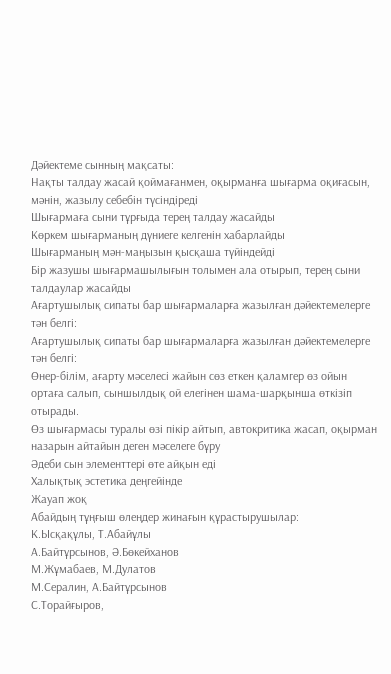Дәйектеме сынның мақсаты:
Нақты талдау жасай қоймағанмен, оқырманға шығарма оқиғасын, мәнін, жазылу себебін түсіндіреді
Шығармаға сыни тұрғыда терең талдау жасайды
Көркем шығарманың дүниеге келгенін хабарлайды
Шығарманың мән-маңызын қысқаша түйіндейді
Бір жазушы шығармашылығын толымен ала отырып, терең сыни талдаулар жасайды
Ағартушылық сипаты бар шығармаларға жазылған дәйектемелерге тән белгі:
Ағартушылық сипаты бар шығармаларға жазылған дәйектемелерге тән белгі:
Өнер-білім, ағарту мәселесі жайын сөз еткен қаламгер өз ойын ортаға салып, сыншылдық ой елегінен шама-шарқынша өткізіп отырады.
Өз шығармасы туралы өзі пікір айтып, автокритика жасап, оқырман назарын айтайын деген мәселеге бұру
Әдеби сын элементтері өте айқын еді
Халықтық эстетика деңгейінде
Жауап жоқ
Абайдың тұңғыш өлеңдер жинағын құрастырушылар:
К.Ысқақұлы, Т.Абайұлы
А.Байтұрсынов, Ә.Бөкейханов
М.Жұмабаев, М.Дулатов
М.Сералин, А.Байтұрсынов
С.Торайғыров,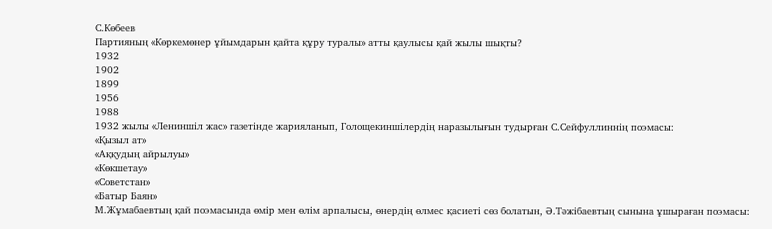С.Көбеев
Партияның «Көркемөнер ұйымдарын қайта құру туралы» атты қаулысы қай жылы шықты?
1932
1902
1899
1956
1988
1932 жылы «Лениншіл жас» газетінде жарияланып, Голощекиншілердің наразылығын тудырған С.Сейфуллиннің поэмасы:
«Қызыл ат»
«Аққудың айрылуы»
«Көкшетау»
«Советстан»
«Батыр Баян»
М.Жұмабаевтың қай поэмасында өмір мен өлім арпалысы, өнердің өлмес қасиеті сөз болатын, Ә.Тәжібаевтың сынына ұшыраған поэмасы: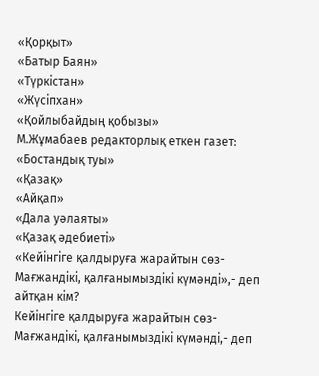«Қорқыт»
«Батыр Баян»
«Түркістан»
«Жүсіпхан»
«Қойлыбайдың қобызы»
М.Жұмабаев редакторлық еткен газет:
«Бостандық туы»
«Қазақ»
«Айқап»
«Дала уәлаяты»
«Қазақ әдебиеті»
«Кейінгіге қалдыруға жарайтын сөз-Мағжандікі, қалғанымыздікі күмәнді»,- деп айтқан кім?
Кейінгіге қалдыруға жарайтын сөз-Мағжандікі, қалғанымыздікі күмәнді,- деп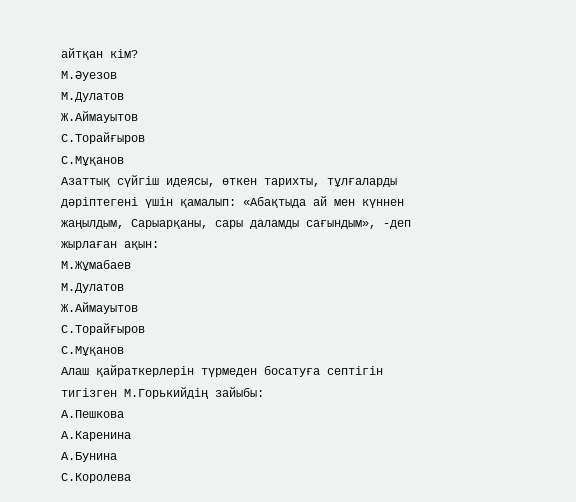айтқан кім?
М.Әуезов
М.Дулатов
Ж.Аймауытов
С.Торайғыров
С.Мұқанов
Азаттық сүйгіш идеясы, өткен тарихты, тұлғаларды дәріптегені үшін қамалып: «Абақтыда ай мен күннен жаңылдым, Сарыарқаны, сары даламды сағындым», -деп жырлаған ақын:
М.Жұмабаев
М.Дулатов
Ж.Аймауытов
С.Торайғыров
С.Мұқанов
Алаш қайраткерлерін түрмеден босатуға септігін тигізген М.Горькийдің зайыбы:
А.Пешкова
А.Каренина
А.Бунина
С.Королева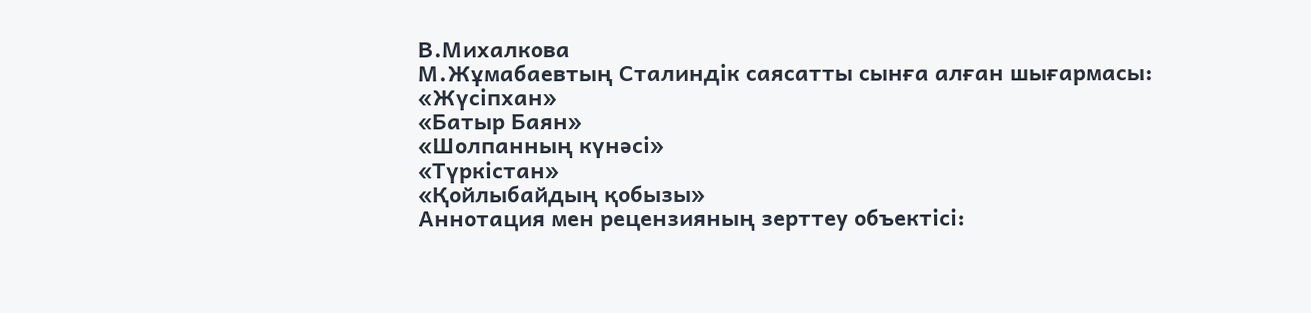В.Михалкова
М.Жұмабаевтың Сталиндік саясатты сынға алған шығармасы:
«Жүсіпхан»
«Батыр Баян»
«Шолпанның күнәсі»
«Түркістан»
«Қойлыбайдың қобызы»
Аннотация мен рецензияның зерттеу объектісі: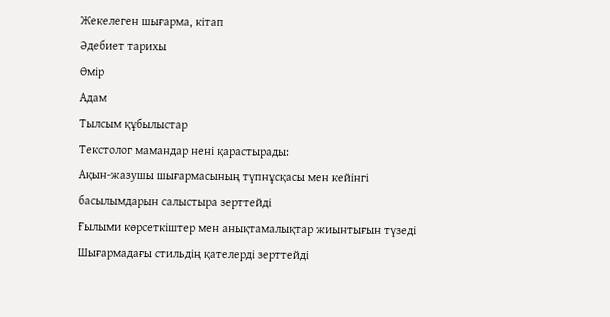Жекелеген шығарма, кітап
Әдебиет тарихы
Өмір
Адам
Тылсым құбылыстар
Текстолог мамандар нені қарастырады:
Ақын-жазушы шығармасының түпнұсқасы мен кейінгі басылымдарын салыстыра зерттейді
Ғылыми көрсеткіштер мен анықтамалықтар жиынтығын түзеді
Шығармадағы стильдің қателерді зерттейді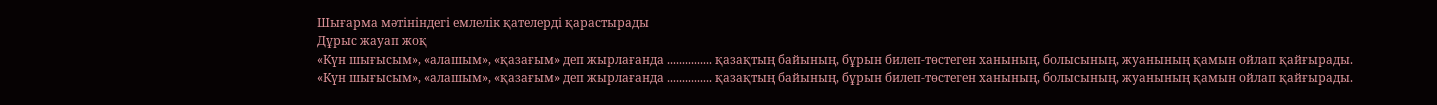Шығарма мәтініндегі емлелік қателерді қарастырады
Дұрыс жауап жоқ
«Күн шығысым», «алашым», «қазағым» деп жырлағанда ............... қазақтың байының, бұрын билеп-төстеген ханының, болысының, жуанының қамын ойлап қайғырады.
«Күн шығысым», «алашым», «қазағым» деп жырлағанда ............... қазақтың байының, бұрын билеп-төстеген ханының, болысының, жуанының қамын ойлап қайғырады.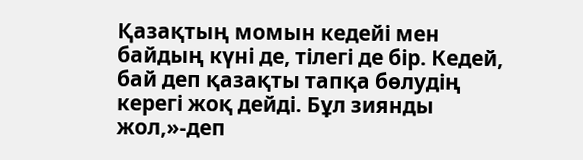Қазақтың момын кедейі мен байдың күні де, тілегі де бір. Кедей, бай деп қазақты тапқа бөлудің керегі жоқ дейді. Бұл зиянды жол,»-деп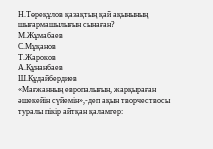Н.Төреқұлов қазақтың қай ақынының шығармашылығын сынаған?
М.Жұмабаев
С.Мұқанов
Т.Жароков
А.Құнанбаев
Ш.Құдайбердиев
«Мағжанның европалығын, жарқыраған әшекейін сүйемін»,-деп ақын творчествосы туралы пікір айтқан қаламгер: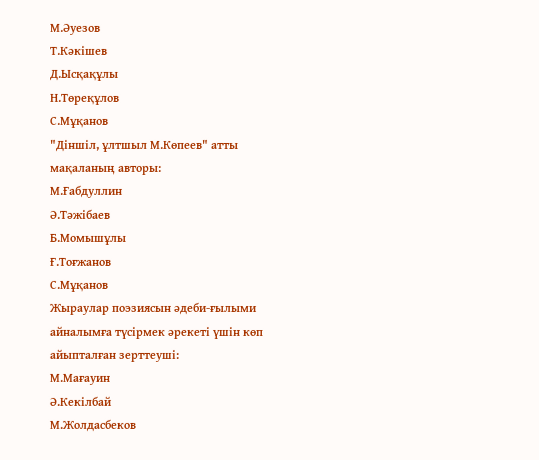М.Әуезов
Т.Кәкішев
Д.Ысқақұлы
Н.Төреқұлов
С.Мұқанов
"Дiншiл, ұлтшыл М.Көпеев" атты мақаланың авторы:
М.Ғабдуллин
Ә.Тәжiбаев
Б.Момышұлы
Ғ.Тоғжанов
С.Мұқанов
Жыраулар поэзиясын әдеби-ғылыми айналымға түсірмек әрекеті үшін көп айыпталған зерттеуші:
М.Мағауин
Ә.Кекiлбай
М.Жолдасбеков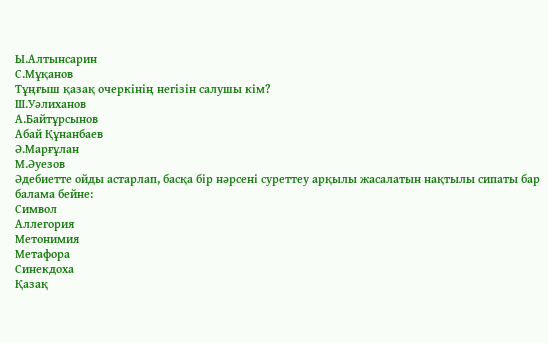Ы.Алтынсарин
С.Мұқанов
Тұңғыш қазақ очеркінің негізін салушы кім?
Ш.Уәлиханов
А.Байтұрсынов
Абай Құнанбаев
Ә.Марғұлан
М.Әуезов
Әдебиетте ойды астарлап, басқа бір нәрсені суреттеу арқылы жасалатын нақтылы сипаты бар балама бейне:
Символ
Аллегория
Метонимия
Метафора
Синекдоха
Қазақ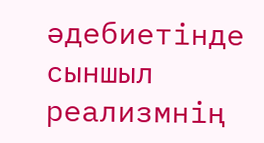әдебиетінде сыншыл реализмнің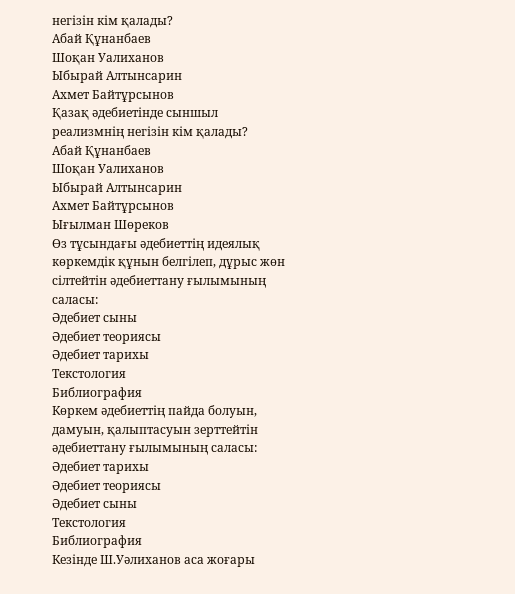негізін кім қалады?
Абай Құнанбаев
Шоқан Уалиханов
Ыбырай Алтынсарин
Ахмет Байтұрсынов
Қазақ әдебиетінде сыншыл реализмнің негізін кім қалады?
Абай Құнанбаев
Шоқан Уалиханов
Ыбырай Алтынсарин
Ахмет Байтұрсынов
Ығылман Шөреков
Өз тұсындағы әдебиеттің идеялық көркемдік құнын белгілеп, дұрыс жөн сілтейтін әдебиеттану ғылымының саласы:
Әдебиет сыны
Әдебиет теориясы
Әдебиет тарихы
Текстология
Библиография
Көркем әдебиеттің пайда болуын, дамуын, қалыптасуын зерттейтін әдебиеттану ғылымының саласы:
Әдебиет тарихы
Әдебиет теориясы
Әдебиет сыны
Текстология
Библиография
Кезінде Ш.Уәлиханов аса жоғары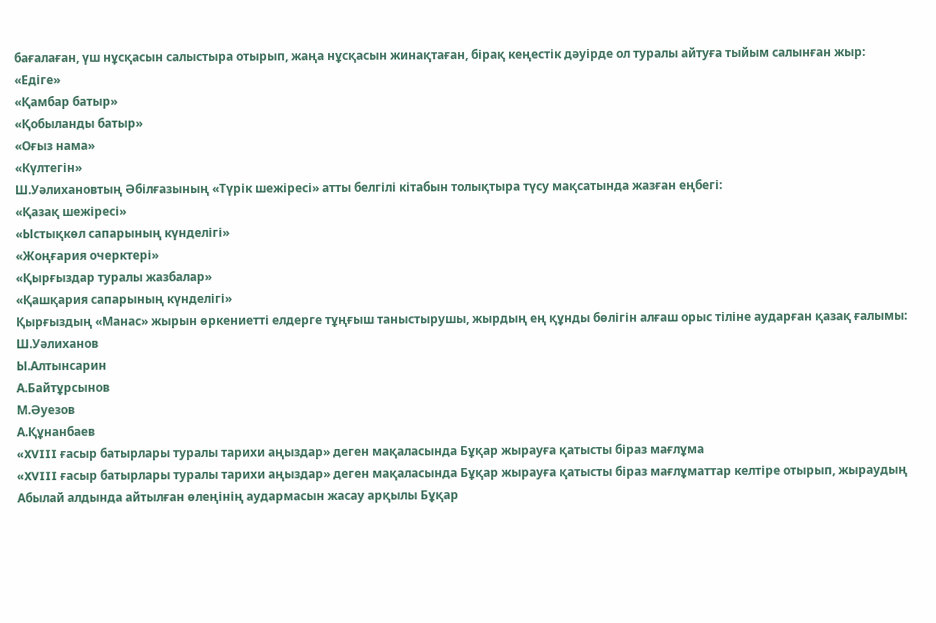бағалаған, үш нұсқасын салыстыра отырып, жаңа нұсқасын жинақтаған, бірақ кеңестік дәуірде ол туралы айтуға тыйым салынған жыр:
«Едіге»
«Қамбар батыр»
«Қобыланды батыр»
«Оғыз нама»
«Күлтегін»
Ш.Уәлихановтың Әбілғазының «Түрік шежіресі» атты белгілі кітабын толықтыра түсу мақсатында жазған еңбегі:
«Қазақ шежіресі»
«Ыстықкөл сапарының күнделігі»
«Жоңғария очерктері»
«Қырғыздар туралы жазбалар»
«Қашқария сапарының күнделігі»
Қырғыздың «Манас» жырын өркениетті елдерге тұңғыш таныстырушы, жырдың ең құнды бөлігін алғаш орыс тіліне аударған қазақ ғалымы:
Ш.Уәлиханов
Ы.Алтынсарин
А.Байтұрсынов
М.Әуезов
А.Құнанбаев
«XVIII ғасыр батырлары туралы тарихи аңыздар» деген мақаласында Бұқар жырауға қатысты біраз мағлұма
«XVIII ғасыр батырлары туралы тарихи аңыздар» деген мақаласында Бұқар жырауға қатысты біраз мағлұматтар келтіре отырып, жыраудың Абылай алдында айтылған өлеңінің аудармасын жасау арқылы Бұқар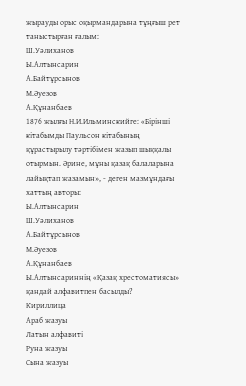жырауды орыс оқырмандарына тұңғыш рет таныстырған ғалым:
Ш.Уәлиханов
Ы.Алтынсарин
А.Байтұрсынов
М.Әуезов
А.Құнанбаев
1876 жылғы Н.И.Ильминскийге: «Бірінші кітабымды Паульсон кітабының құрастырылу тәртібімен жазып шыққалы отырмын. Әрине, мұны қазақ балаларына лайықтап жазамын», - деген мазмұндағы хаттың авторы:
Ы.Алтынсарин
Ш.Уәлиханов
А.Байтұрсынов
М.Әуезов
А.Құнанбаев
Ы.Алтынсариннің «Қазақ хрестоматиясы» қандай алфавитпен басылды?
Кириллица
Араб жазуы
Латын алфавиті
Руна жазуы
Сына жазуы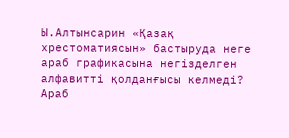Ы.Алтынсарин «Қазақ хрестоматиясын» бастыруда неге араб графикасына негізделген алфавитті қолданғысы келмеді?
Араб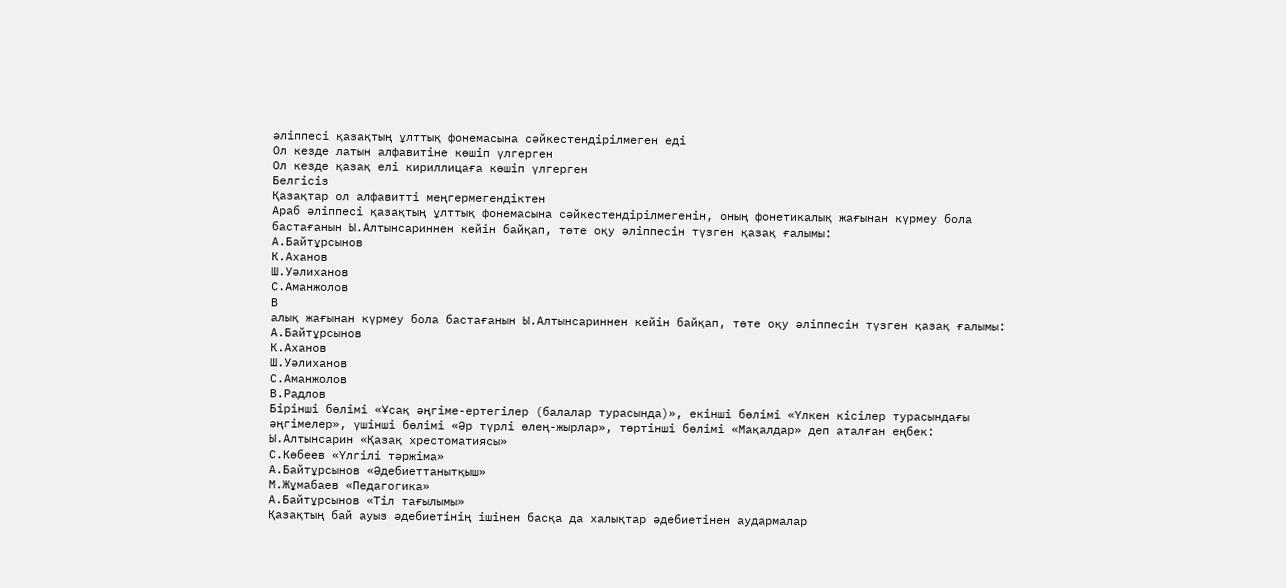әліппесі қазақтың ұлттық фонемасына сәйкестендірілмеген еді
Ол кезде латын алфавитіне көшіп үлгерген
Ол кезде қазақ елі кириллицаға көшіп үлгерген
Белгісіз
Қазақтар ол алфавитті меңгермегендіктен
Араб әліппесі қазақтың ұлттық фонемасына сәйкестендірілмегенін, оның фонетикалық жағынан күрмеу бола бастағанын Ы.Алтынсариннен кейін байқап, төте оқу әліппесін түзген қазақ ғалымы:
А.Байтұрсынов
К.Аханов
Ш.Уәлиханов
С.Аманжолов
В
алық жағынан күрмеу бола бастағанын Ы.Алтынсариннен кейін байқап, төте оқу әліппесін түзген қазақ ғалымы:
А.Байтұрсынов
К.Аханов
Ш.Уәлиханов
С.Аманжолов
В.Радлов
Бірінші бөлімі «Ұсақ әңгіме-ертегілер (балалар турасында)», екінші бөлімі «Үлкен кісілер турасындағы әңгімелер», үшінші бөлімі «Әр түрлі өлең-жырлар», төртінші бөлімі «Мақалдар» деп аталған еңбек:
Ы.Алтынсарин «Қазақ хрестоматиясы»
С.Көбеев «Үлгілі тәржіма»
А.Байтұрсынов «Әдебиеттанытқыш»
М.Жұмабаев «Педагогика»
А.Байтұрсынов «Тіл тағылымы»
Қазақтың бай ауыз әдебиетінің ішінен басқа да халықтар әдебиетінен аудармалар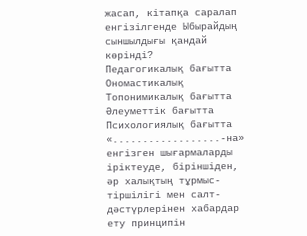жасап, кітапқа саралап енгізілгенде Ыбырайдың сыншылдығы қандай көрінді?
Педагогикалық бағытта
Ономастикалық
Топонимикалық бағытта
Әлеуметтік бағытта
Психологиялық бағытта
«..................-на» енгізген шығармаларды іріктеуде, біріншіден, әр халықтың тұрмыс-тіршілігі мен салт-дәстүрлерінен хабардар ету принципін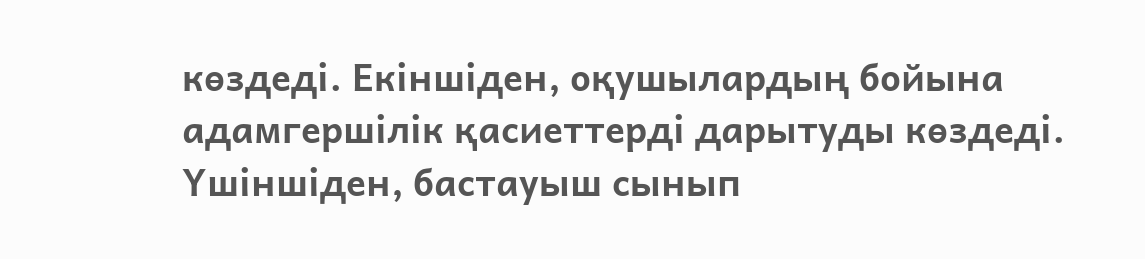көздеді. Екіншіден, оқушылардың бойына адамгершілік қасиеттерді дарытуды көздеді. Үшіншіден, бастауыш сынып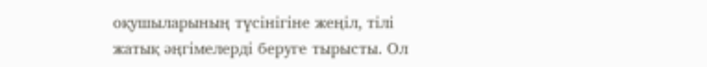оқушыларының түсінігіне жеңіл, тілі жатық әңгімелерді беруге тырысты. Ол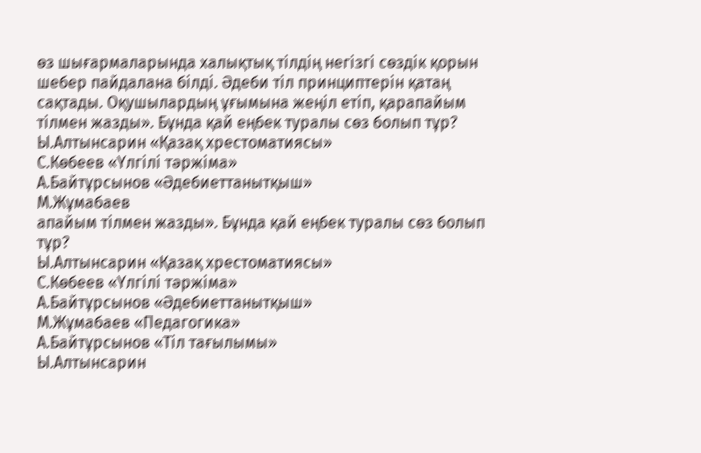өз шығармаларында халықтық тілдің негізгі сөздік қорын шебер пайдалана білді. Әдеби тіл принциптерін қатаң сақтады. Оқушылардың ұғымына жеңіл етіп, қарапайым тілмен жазды». Бұнда қай еңбек туралы сөз болып тұр?
Ы.Алтынсарин «Қазақ хрестоматиясы»
С.Көбеев «Үлгілі тәржіма»
А.Байтұрсынов «Әдебиеттанытқыш»
М.Жұмабаев
апайым тілмен жазды». Бұнда қай еңбек туралы сөз болып тұр?
Ы.Алтынсарин «Қазақ хрестоматиясы»
С.Көбеев «Үлгілі тәржіма»
А.Байтұрсынов «Әдебиеттанытқыш»
М.Жұмабаев «Педагогика»
А.Байтұрсынов «Тіл тағылымы»
Ы.Алтынсарин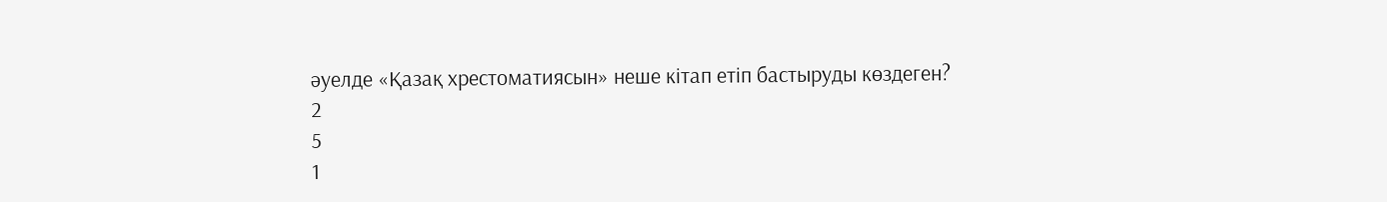әуелде «Қазақ хрестоматиясын» неше кітап етіп бастыруды көздеген?
2
5
1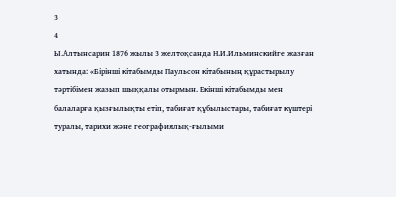3
4
Ы.Алтынсарин 1876 жылы 3 желтоқсанда Н.И.Ильминскийге жазған хатында: «Бірінші кітабымды Паульсон кітабының құрастырылу тәртібімен жазып шыққалы отырмын. Екінші кітабымды мен балаларға қызғылықты етіп, табиғат құбылыстары, табиғат күштері туралы, тарихи және географиялық-ғылыми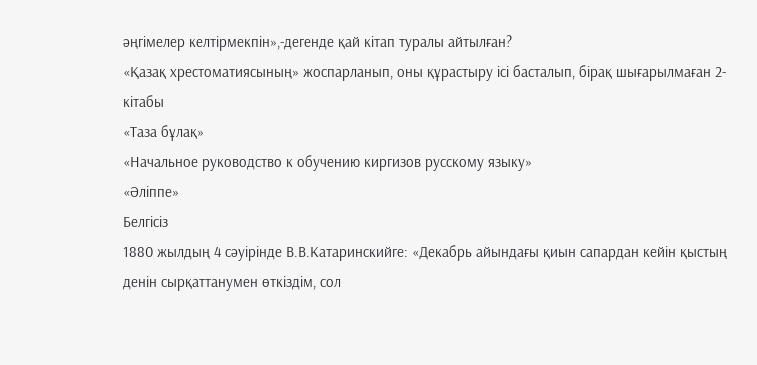әңгімелер келтірмекпін»,-дегенде қай кітап туралы айтылған?
«Қазақ хрестоматиясының» жоспарланып, оны құрастыру ісі басталып, бірақ шығарылмаған 2-кітабы
«Таза бұлақ»
«Начальное руководство к обучению киргизов русскому языку»
«Әліппе»
Белгісіз
1880 жылдың 4 сәуірінде В.В.Катаринскийге: «Декабрь айындағы қиын сапардан кейін қыстың денін сырқаттанумен өткіздім, сол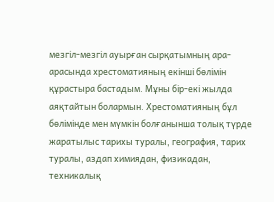мезгіл-мезгіл ауырған сырқатымның ара-арасында хрестоматияның екінші бөлімін құрастыра бастадым. Мұны бір-екі жылда аяқтайтын болармын. Хрестоматияның бұл бөлімінде мен мүмкін болғанынша толық түрде жаратылыс тарихы туралы, география, тарих туралы, аздап химиядан, физикадан, техникалық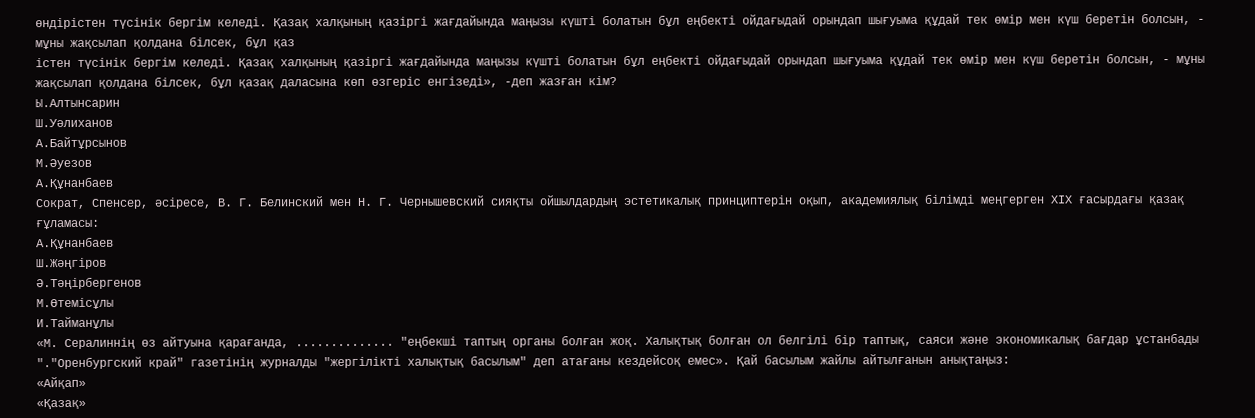өндірістен түсінік бергім келеді. Қазақ халқының қазіргі жағдайында маңызы күшті болатын бұл еңбекті ойдағыдай орындап шығуыма құдай тек өмір мен күш беретін болсын, - мұны жақсылап қолдана білсек, бұл қаз
істен түсінік бергім келеді. Қазақ халқының қазіргі жағдайында маңызы күшті болатын бұл еңбекті ойдағыдай орындап шығуыма құдай тек өмір мен күш беретін болсын, - мұны жақсылап қолдана білсек, бұл қазақ даласына көп өзгеріс енгізеді», -деп жазған кім?
Ы.Алтынсарин
Ш.Уәлиханов
А.Байтұрсынов
М.Әуезов
А.Құнанбаев
Сократ, Спенсер, әсіресе, В. Г. Белинский мен Н. Г. Чернышевский сияқты ойшылдардың эстетикалық принциптерін оқып, академиялық білімді меңгерген ХІХ ғасырдағы қазақ ғұламасы:
А.Құнанбаев
Ш.Жәңгіров
Ә.Тәңірбергенов
М.Өтемісұлы
И.Тайманұлы
«М. Сералиннің өз айтуына қарағанда, .............. "еңбекші таптың органы болған жоқ. Халықтық болған ол белгілі бір таптық, саяси және экономикалық бағдар ұстанбады "."Оренбургский край" газетінің журналды "жергілікті халықтық басылым" деп атағаны кездейсоқ емес». Қай басылым жайлы айтылғанын анықтаңыз:
«Айқап»
«Қазақ»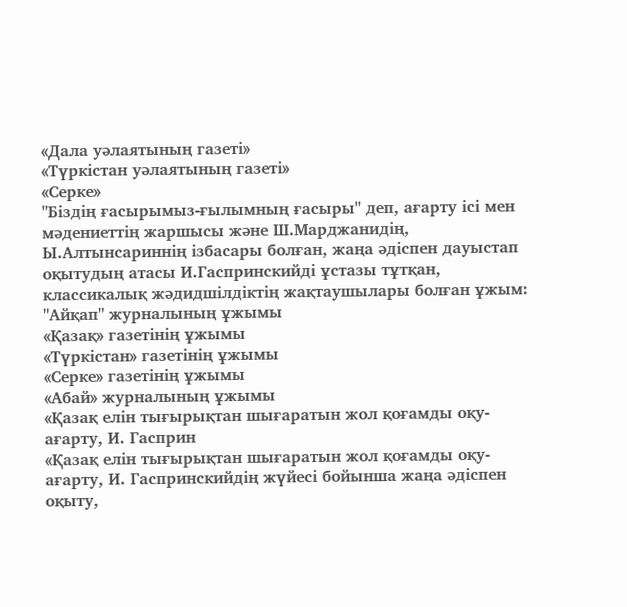«Дала уәлаятының газеті»
«Түркістан уәлаятының газеті»
«Серке»
"Біздің ғасырымыз-ғылымның ғасыры" деп, ағарту ісі мен мәдениеттің жаршысы және Ш.Марджанидің, Ы.Алтынсариннің ізбасары болған, жаңа әдіспен дауыстап оқытудың атасы И.Гаспринскийді ұстазы тұтқан, классикалық жәдидшілдіктің жақтаушылары болған ұжым:
"Айқап" журналының ұжымы
«Қазақ» газетінің ұжымы
«Түркістан» газетінің ұжымы
«Серке» газетінің ұжымы
«Абай» журналының ұжымы
«Қазақ елін тығырықтан шығаратын жол қоғамды оқу-ағарту, И. Гасприн
«Қазақ елін тығырықтан шығаратын жол қоғамды оқу-ағарту, И. Гаспринскийдің жүйесі бойынша жаңа әдіспен оқыту,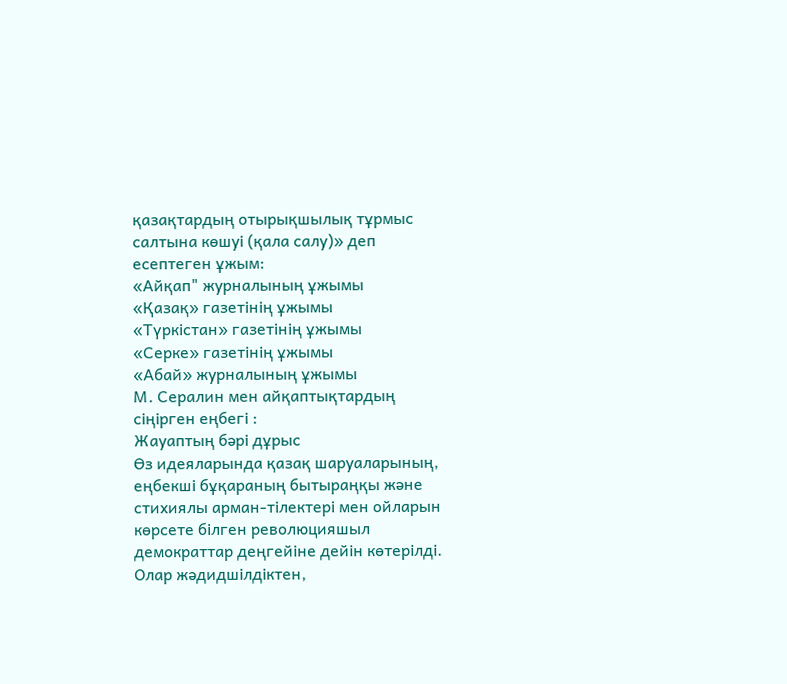қазақтардың отырықшылық тұрмыс салтына көшуі (қала салу)» деп есептеген ұжым:
«Айқап" журналының ұжымы
«Қазақ» газетінің ұжымы
«Түркістан» газетінің ұжымы
«Серке» газетінің ұжымы
«Абай» журналының ұжымы
М. Сералин мен айқаптықтардың сіңірген еңбегі :
Жауаптың бәрі дұрыс
Өз идеяларында қазақ шаруаларының, еңбекші бұқараның бытыраңқы және стихиялы арман-тілектері мен ойларын көрсете білген революцияшыл демократтар деңгейіне дейін көтерілді.
Олар жәдидшілдіктен,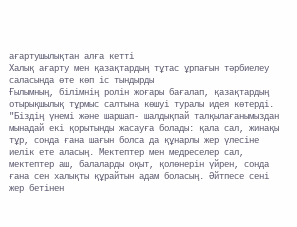ағартушылықтан алға кетті
Халық ағарту мен қазақтардың тұтас ұрпағын тәрбиелеу саласында өте көп іс тындырды
Ғылымның, білімнің ролін жоғары бағалап, қазақтардың отырықшылық тұрмыс салтына көшуі туралы идея көтерді.
"Біздің үнемі және шаршап- шалдықпай талқылағанымыздан мынадай екі қорытынды жасауға болады: қала сал, жинақы тұр, сонда ғана шағын болса да құнарлы жер үлесіне иелік ете аласың. Мектептер мен медреселер сал, мектептер аш, балаларды оқыт, қолөнерін үйрен, сонда ғана сен халықты құрайтын адам боласың. Әйтпесе сені жер бетінен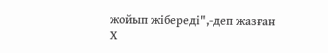жойып жібереді",-деп жазған Х